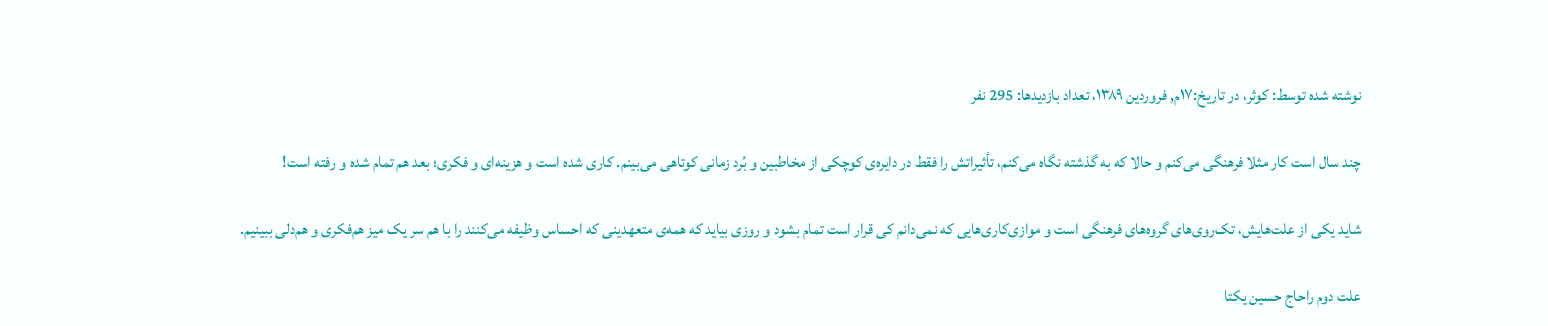نوشته شده توسط: کوثر، در تاریخ:۱۷م, فروردین ۱۳۸۹، تعداد بازدیدها: 295 نفر

چند سال است کار مثلا فرهنگی می‌کنم و حالا که به گذشته نگاه می‌کنم، تأثیراتش را فقط در دایره‌ی کوچکی از مخاطبین و بُرد زمانی کوتاهی می‌بینم. کاری شده است و هزینه‌ای و فکری؛ بعد هم تمام شده و رفته است!

شاید یکی از علت‌هایش، تک‌روی‌های گروه‌های فرهنگی است و موازی‌کاری‌هایی که نمی‌دانم کی قرار است تمام بشود و روزی بیاید که همه‌ی متعهدینی که احساس وظیفه می‌کنند را با هم سر یک میز هم‌فکری و هم‌دلی ببینیم.

علت دوم راحاج حسین یکتا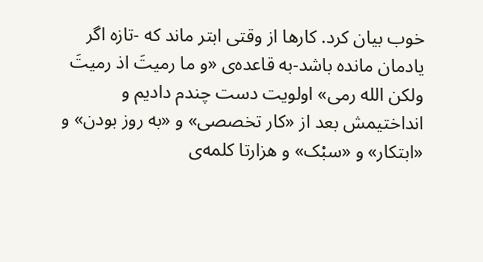خوب بیان کرد. کارها از وقتی ابتر ماند که -تازه اگر یادمان مانده باشد-به قاعده‌ی «و ما رمیتَ اذ رمیتَ ولکن الله رمی» اولویت دست چندم دادیم و انداختیمش بعد از «کار تخصصی» و «به روز بودن» و «ابتکار» و «سبْک» و هزارتا کلمه‌ی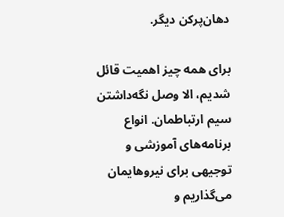دهان‌پرکن دیگر.

برای همه چیز اهمیت قائل شدیم، الا وصل نگه‌داشتن سیم ارتباطمان. انواع برنامه‌های آموزشی و توجیهی برای نیروهایمان می‌گذاریم و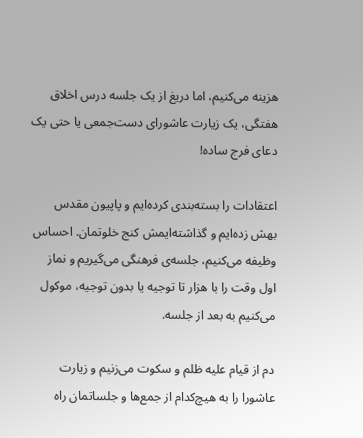هزینه می‌کنیم، اما دریغ از یک جلسه درس اخلاق هفتگی، یک زیارت عاشورای دست‌جمعی یا حتی یک دعای فرج ساده!

اعتقادات را بسته‌بندی کرده‌ایم و پاپیون مقدس بهش زده‌ایم و گذاشته‌ایمش کنج خلوتمان. احساس وظیفه می‌کنیم، جلسه‌ی فرهنگی می‌گیریم و نماز اول وقت را با هزار تا توجیه یا بدون توجیه، موکول می‌کنیم به بعد از جلسه.

دم از قیام علیه ظلم و سکوت می‌زنیم و زیارت عاشورا را به هیچ‌کدام از جمع‌ها و جلساتمان راه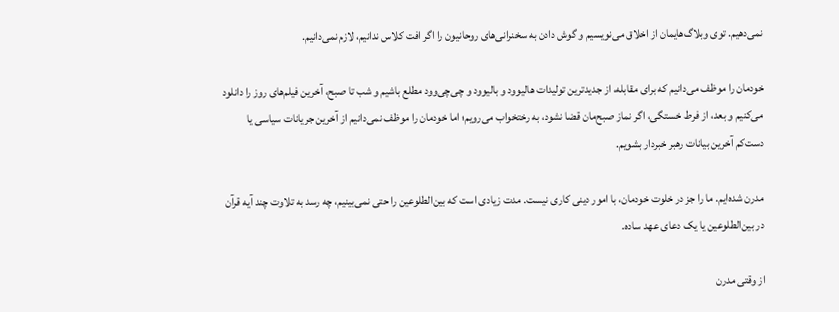نمی‌دهیم. توی وبلاگ‌هایمان از اخلاق می‌نویسیم و گوش دادن به سخنرانی‌های روحانیون را اگر افت کلاس ندانیم، لازم نمی‌دانیم.

خودمان را موظف می‌دانیم که برای مقابله، از جدیدترین تولیدات هالیوود و بالیوود و چی‌چی‌وود مطلع باشیم و شب تا صبح، آخرین فیلم‌های روز را دانلود می‌کنیم و بعد، از فرط خستگی، اگر نماز صبح‌مان قضا نشود، به رختخواب می‌رویم؛ اما خودمان را موظف نمی‌دانیم از آخرین جریانات سیاسی یا دست‌کم آخرین بیانات رهبر خبردار بشویم.

مدرن شده‌ایم. ما را جز در خلوت خودمان، با امور دینی کاری نیست. مدت زیادی است که بین‌الطلوعین را حتی نمی‌بینیم، چه رسد به تلاوت چند آیه قرآن در بین‌الطلوعین یا یک دعای عهد ساده.

از وقتی مدرن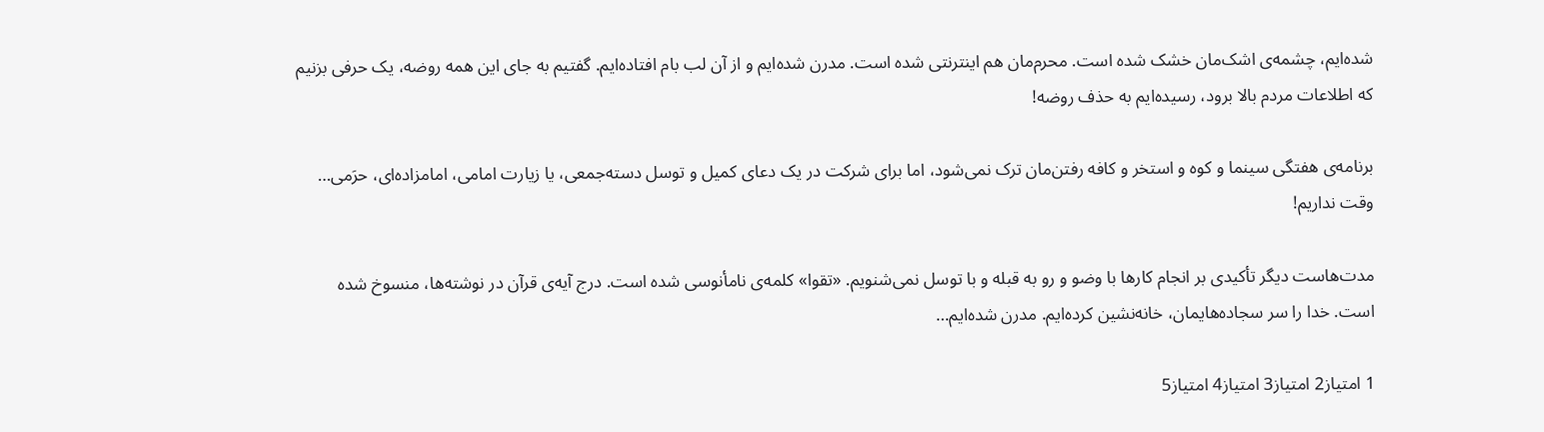شده‌ایم، چشمه‌ی اشک‌مان خشک شده است. محرم‌مان هم اینترنتی شده است. مدرن شده‌ایم و از آن لب بام افتاده‌ایم. گفتیم به جای این همه روضه، یک حرفی بزنیم که اطلاعات مردم بالا برود، رسیده‌ایم به حذف روضه!

برنامه‌ی هفتگی سینما و کوه و استخر و کافه رفتن‌مان ترک نمی‌شود، اما برای شرکت در یک دعای کمیل و توسل دسته‌جمعی، یا زیارت امامی، امامزاده‌ای، حرَمی… وقت نداریم!

مدت‌هاست دیگر تأکیدی بر انجام کارها با وضو و رو به قبله و با توسل نمی‌شنویم. «تقوا» کلمه‌ی نامأنوسی شده است. درج آیه‌ی قرآن در نوشته‌ها، منسوخ شده است. خدا را سر سجاده‌هایمان، خانه‌نشین کرده‌ایم. مدرن شده‌ایم…

1 امتیاز2 امتیاز3 امتیاز4 امتیاز5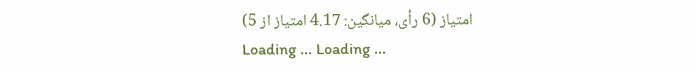امتیاز (6 رأی، میانگین: 4.17 امتیاز از 5)
Loading ... Loading ...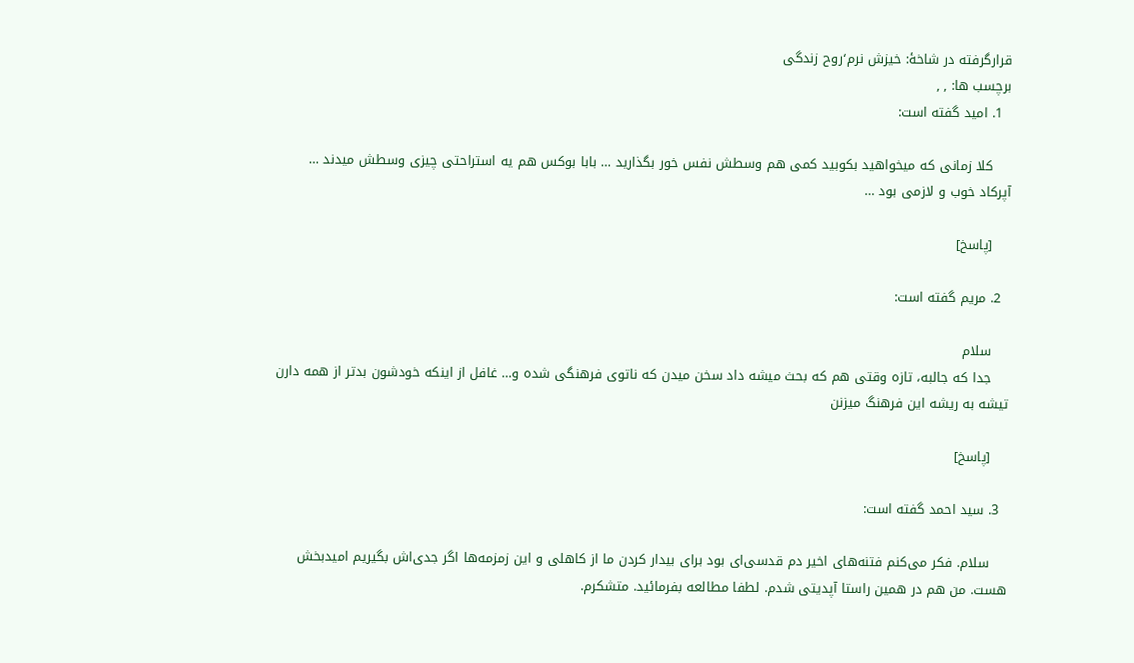قرارگرفته در شاخۀ: خیزش نرم٬روح زندگی
برچسب ها: , ,
  1. امید گفته است:

    کلا زمانی که میخواهید بکوبید کمی هم وسطش نفس خور بگذارید … بابا بوکس هم یه استراحتی چیزی وسطش میدند … آپرکاد خوب و لازمی بود …

    [پاسخ]

  2. مریم گفته است:

    سلام
    جدا که جالبه، تازه وقتی هم که بحث میشه داد سخن میدن که ناتوی فرهنگی شده و… غافل از اینکه خودشون بدتر از همه دارن تیشه به ریشه این فرهنگ میزنن

    [پاسخ]

  3. سید احمد گفته است:

    سلام. فکر می‌کنم فتنه‌های اخیر دم قدسی‌ای بود برای بیدار کردن ما از کاهلی و این زمزمه‌ها اگر جدی‌اش بگیریم امیدبخش هست. من هم در همین راستا آپدیتی شدم. لطفا مطالعه بفرمائید. متشکرم.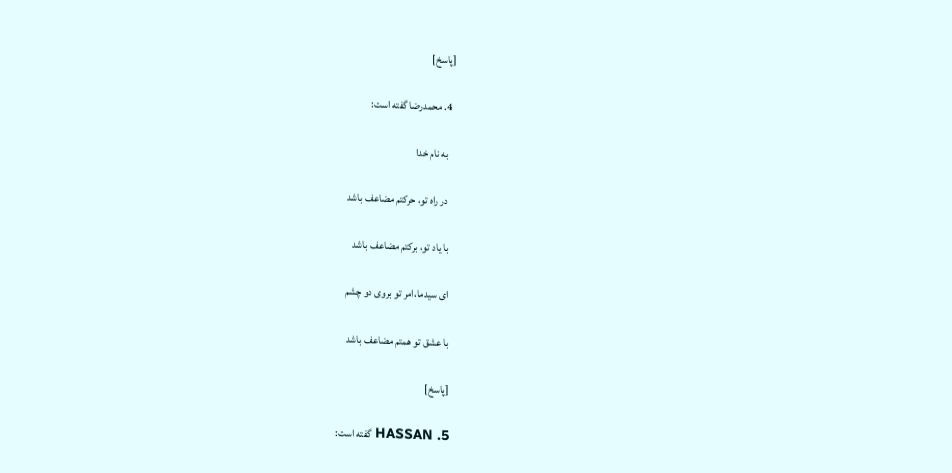[پاسخ]

  4. محمدرضا گفته است:

    به نام خدا

    در راه تو، حرکتم مضاعف باشد

    با یاد تو، برکتم مضاعف باشد

    ای سیدما،امر تو بروی دو چشم

    با عشق تو همتم مضاعف باشد

    [پاسخ]

  5. HASSAN گفته است: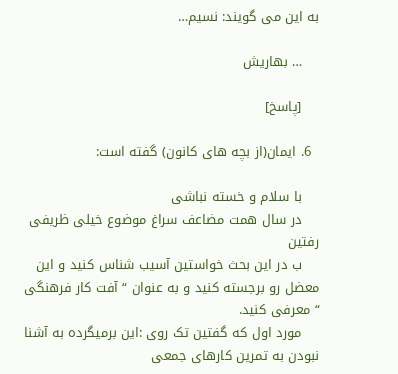به این می گویند: نسیم…

    … بهاریش

    [پاسخ]

  6. ایمان(از بچه های کانون) گفته است:

    با سلام و خسته نباشی
    در سال همت مضاعف سراغ موضوع خیلی ظریفی رفتین
    ب در این بحث خواستین آسیب شناس کنید و این معضل رو برجسته کنید و به عنوان “آفت کار فرهنگی “معرفی کنید.
    مورد اول که گفتین تک روی :این برمیگرده به آشنا نبودن به تمرین کارهای جمعی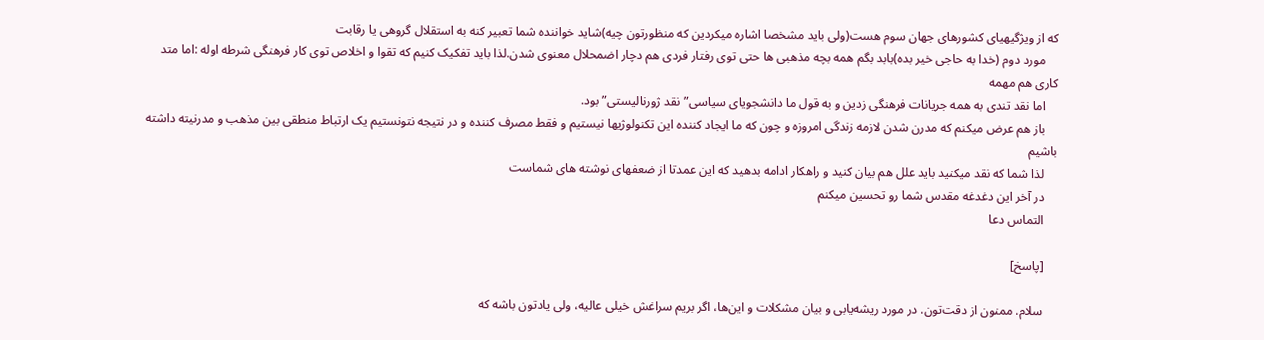که از ویژگیهیای کشورهای جهان سوم هست(ولی باید مشخصا اشاره میکردین که منظورتون چیه)شاید خواننده شما تعبیر کنه به استقلال گروهی یا رقابت
    مورد دوم (خدا به حاجی خیر بده)بابد بگم همه بچه مذهبی ها حتی توی رفتار فردی هم دچار اضمحلال معنوی شدن.لذا باید تفکیک کنیم که تقوا و اخلاص توی کار فرهنگی شرطه اوله :اما متد کاری هم مهمه
    اما نقد تندی به همه جریانات فرهنگی زدین و به قول ما دانشجویای سیاسی”نقد ژورنالیستی”بود.
    باز هم عرض میکنم که مدرن شدن لازمه زندگی امروزه و چون که ما ایجاد کننده این تکنولوژیها نیستیم و فقط مصرف کننده و در نتیجه نتونستیم یک ارتباط منطقی بین مذهب و مدرنیته داشته باشیم
    لذا شما که نقد میکنید باید علل هم بیان کنید و راهکار ادامه بدهید که این عمدتا از ضعفهای نوشته های شماست
    در آخر این دغدغه مقدس شما رو تحسین میکنم
    التماس دعا

    [پاسخ]

    سلام. ممنون از دقت‌تون. در مورد ریشه‌یابی و بیان مشکلات و این‌ها، اگر بریم سراغش خیلی عالیه، ولی یادتون باشه که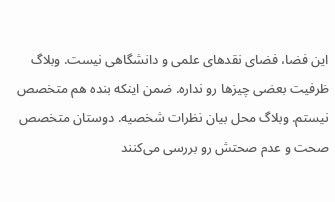این فضا، فضای نقدهای علمی و دانشگاهی نیست. وبلاگ ظرفیت بعضی چیزها رو نداره. ضمن اینکه بنده هم متخصص نیستم. وبلاگ محل بیان نظرات شخصیه. دوستان متخصص صحت و عدم صحتش رو بررسی می‌کنند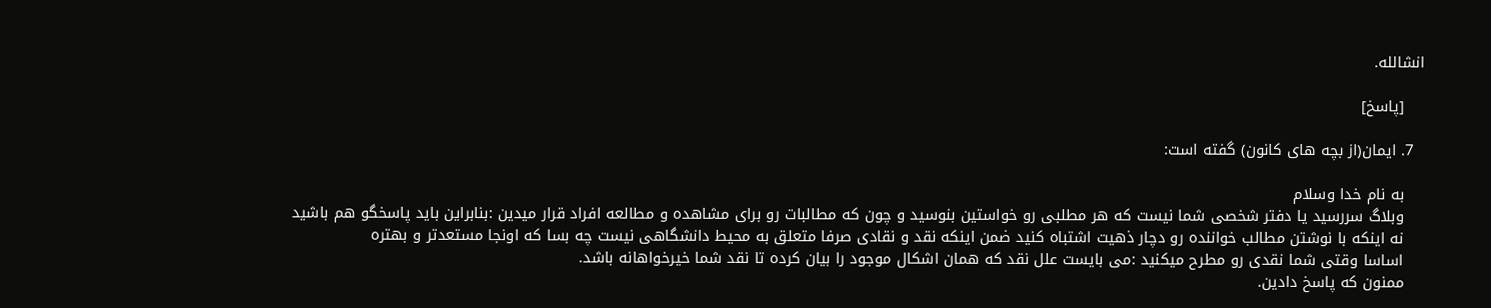انشالله.

    [پاسخ]

  7. ایمان(از بچه های کانون) گفته است:

    به نام خدا وسلام
    وبلاگ سررسید یا دفتر شخصی شما نیست که هر مطلبی رو خواستین بنوسید و چون که مطالبات رو برای مشاهده و مطالعه افراد قرار میدین :بنابراین باید پاسخگو هم باشید
    نه اینکه با نوشتن مطالب خواننده رو دچار ذهیت اشتباه کنید ضمن اینکه نقد و نقادی صرفا متعلق به محیط دانشگاهی نیست چه بسا که اونجا مستعدتر و بهتره
    اساسا وقتی شما نقدی رو مطرح میکنید :می بایست علل نقد که همان اشکال موجود را بیان کرده تا نقد شما خیرخواهانه باشد.
    ممنون که پاسخ دادین.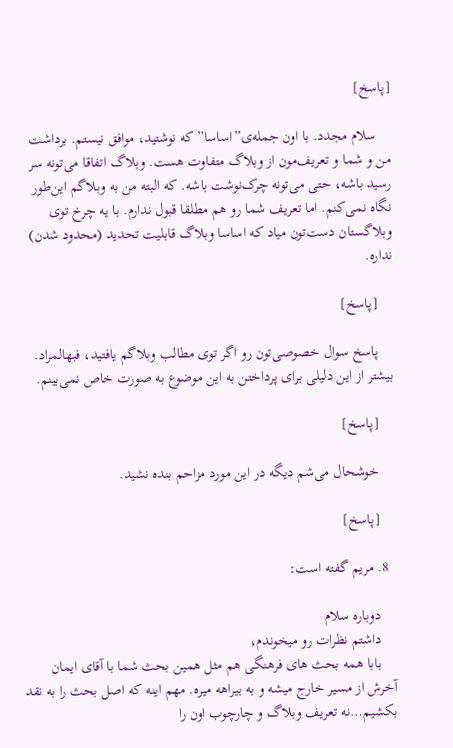[پاسخ]

    سلام مجدد. با اون جمله‌ی”اساسا” که نوشتید، موافق نیستم. برداشت من و شما و تعریف‌مون از وبلاگ متفاوت هست. وبلاگ اتفاقا می‌تونه سر رسید باشه، حتی می‌تونه چرک‌نوشت باشه. که البته من به وبلاگم این‌طور نگاه نمی‌کنم. اما تعریف شما رو هم مطلقا قبول ندارم. با یه چرخ توی وبلاگستان دست‌تون میاد که اساسا وبلاگ قابلیت تحدید (محدود شدن) نداره.

    [پاسخ]

    پاسخ سوال خصوصی‌تون رو اگر توی مطالب وبلاگم یافتید، فبهالمراد. بیشتر از این دلیلی برای پرداختن به این موضوع به صورت خاص نمی‌بینم.

    [پاسخ]

    خوشحال می‌شم دیگه در این مورد مزاحم بنده نشید.

    [پاسخ]

  8. مریم گفته است:

    دوباره سلام
    داشتم نظرات رو میخوندم،
    بابا همه بحث های فرهنگی هم مثل همین بحث شما با آقای ایمان آخرش از مسیر خارج میشه و به بیراهه میره. مهم اینه که اصل بحث را به نقد بکشیم…نه تعریف وبلاگ و چارچوب اون را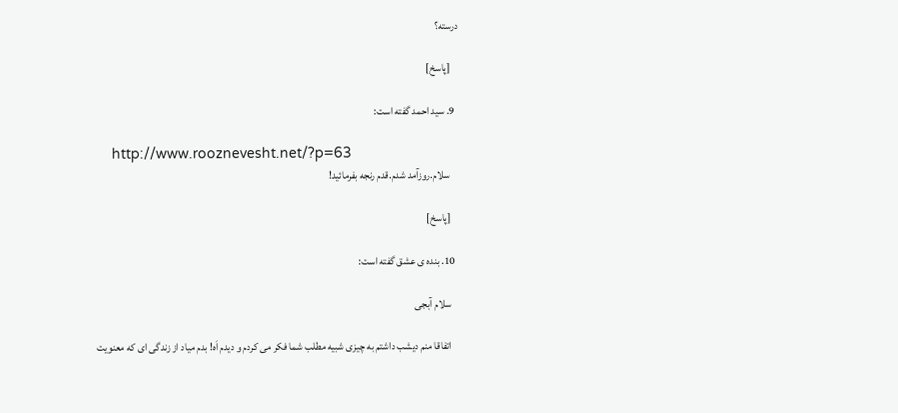درسته؟

    [پاسخ]

  9. سید احمد گفته است:

    http://www.rooznevesht.net/?p=63
    سلام.روزآمد شدم.قدم رنجه بفرمائید!

    [پاسخ]

  10. بنده ی عشق گفته است:

    سلام آبجی

    اتفاقا منم دیشب داشتم به چیزی شبیه مطلب شما فکر می کردم و دیدم اَه! بدم میاد از زندگی ای که معنویت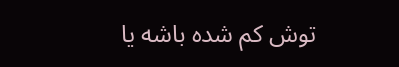توش کم شده باشه یا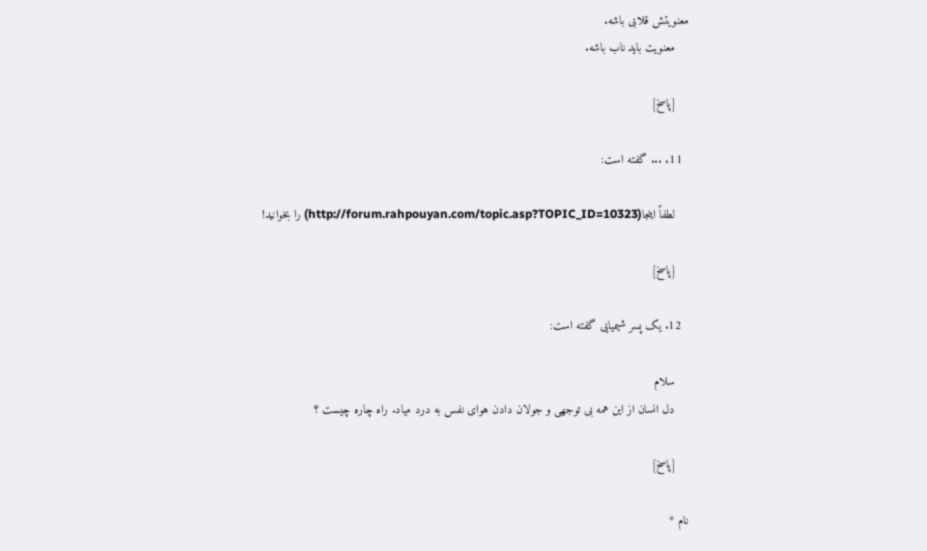معنویتش قلابی باشه.
    معنویت باید ناب باشه.

    [پاسخ]

  11. ... گفته است:

    لطفاً اینجا(http://forum.rahpouyan.com/topic.asp?TOPIC_ID=10323) را بخوانید!

    [پاسخ]

  12. یک پسر شیمیایی گفته است:

    سلام
    دل انسان از این همه بی توجهی و جولان دادن هوای نفس به درد میاد. راه چاره چیست ؟

    [پاسخ]

نام *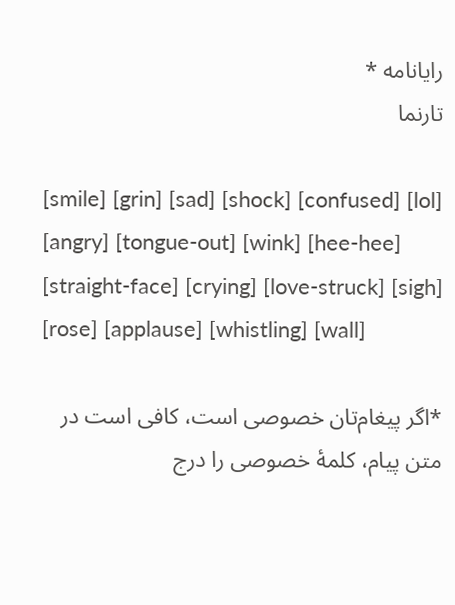رایانامه *
تارنما

[smile] [grin] [sad] [shock] [confused] [lol] [angry] [tongue-out] [wink] [hee-hee] [straight-face] [crying] [love-struck] [sigh] [rose] [applause] [whistling] [wall]

*اگر پیغام‌تان خصوصی است، کافی است در متن پیام، کلمهٔ خصوصی را درج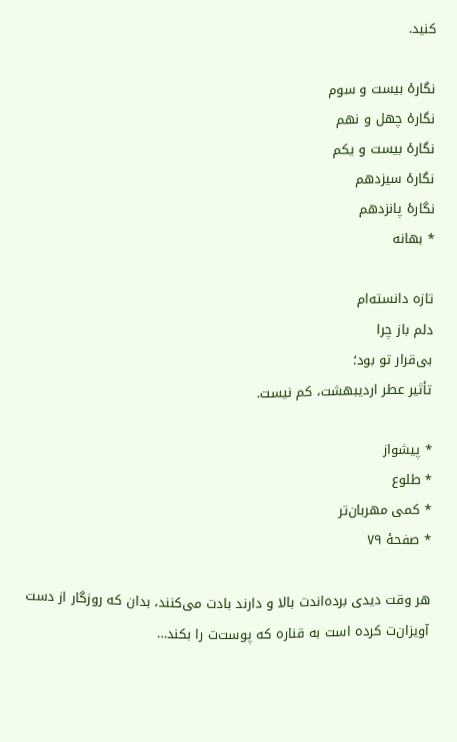کنید.

نگارهٔ بیست و سوم
نگارهٔ چهل و نهم
نگارهٔ بیست و یکم
نگارهٔ سیزدهم
نگارهٔ پانزدهم
* بهانه

تازه دانسته‌ام
دلم باز چرا
بی‌قرار تو بود؛
تأثیر عطر اردیبهشت، کم نیست.

* پیشواز
* طلوع
* کمی مهربان‌تر
* صفحهٔ ۷۹

هر وقت دیدی برده‌اندت بالا و دارند بادت می‌کنند، بدان که روزگار از دست آویزان‌ت کرده است به قناره که پوست‌ت را بکند…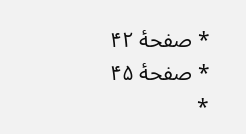* صفحهٔ ۴۲
* صفحهٔ ۴۵
*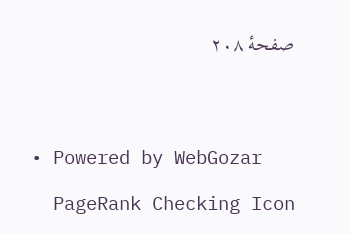صفحهٔ ۲۰۸




  • Powered by WebGozar

    PageRank Checking Icon